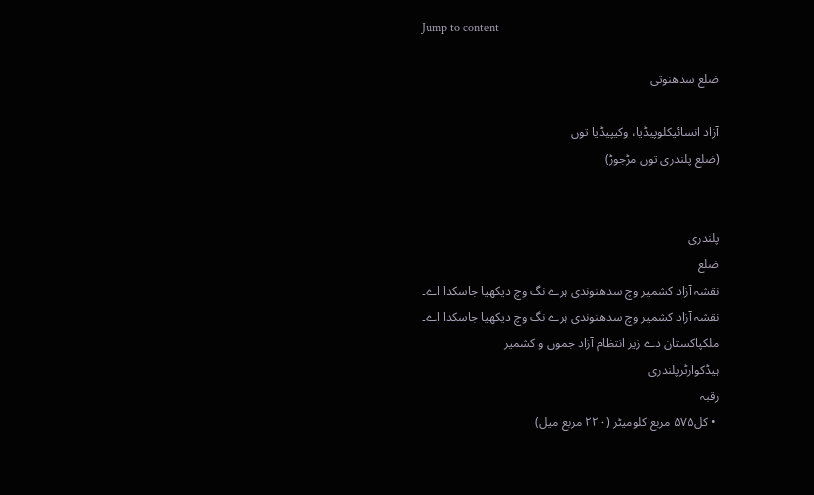Jump to content

ضلع سدھنوتی

آزاد انسائیکلوپیڈیا، وکیپیڈیا توں
(ضلع پلندری توں مڑجوڑ)


پلندری
ضلع
نقشہ آزاد کشمیر وچ سدھنوندی ہرے نگ وچ دیکھیا جاسکدا اے۔
نقشہ آزاد کشمیر وچ سدھنوندی ہرے نگ وچ دیکھیا جاسکدا اے۔
ملکپاکستان دے زیر انتظام آزاد جموں و کشمیر
ہیڈکوارٹرپلندری
رقبہ
 • کل۵۷۵ مربع کلومیٹر (۲۲۰ مربع میل)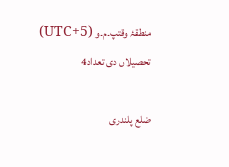منطقۂ وقتپ۔م۔و (UTC+5)
تحصیلاں دی تعداد4

ضلع پلندری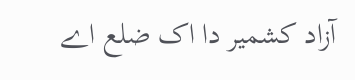آزاد کشمیر دا اک ضلع اے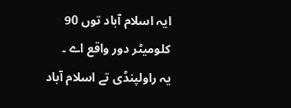ایہ اسلام آباد توں 90 کلومیٹر دور واقع اے ۔
یہ راولپنڈی تے اسلام آباد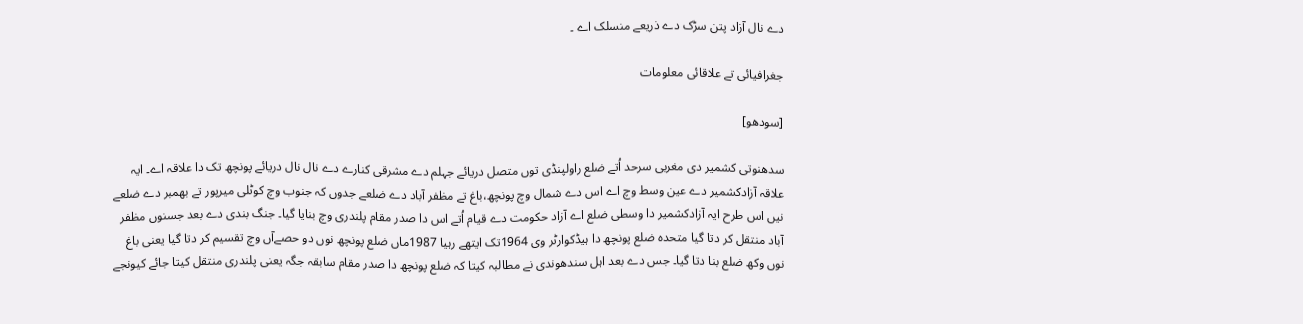دے نال آزاد پتن سڑک دے ذریعے منسلک اے ۔

جغرافیائی تے علاقائی معلومات

[سودھو]

سدھنوتی کشمیر دی مغربی سرحد اُتے ضلع راولپنڈی توں متصل دریائے جہلم دے مشرقی کنارے دے نال نال دریائے پونچھ تک دا علاقہ اے۔ ایہ علاقہ آزادکشمیر دے عین وسط وچ اے اس دے شمال وچ پونچھ،باغ تے مظفر آباد دے ضلعے جدوں کہ جنوب وچ کوٹلی میرپور تے بھمبر دے ضلعے نيں اس طرح ایہ آزادکشمیر دا وسطی ضلع اے آزاد حکومت دے قیام اُتے اس دا صدر مقام پلندری وچ بنایا گیا۔ جنگ بندی دے بعد جسنوں مظفر آباد منتقل کر دتا گیا متحدہ ضلع پونچھ دا ہیڈکوارٹر وی 1964تک ایتھے رہیا 1987ماں ضلع پونچھ نوں دو حصےآں وچ تقسیم کر دتا گیا یعنی باغ نوں وکھ ضلع بنا دتا گیا۔ جس دے بعد اہل سندھوندی نے مطالبہ کيتا کہ ضلع پونچھ دا صدر مقام سابقہ جگہ یعنی پلندری منتقل کيتا جائے کیونجے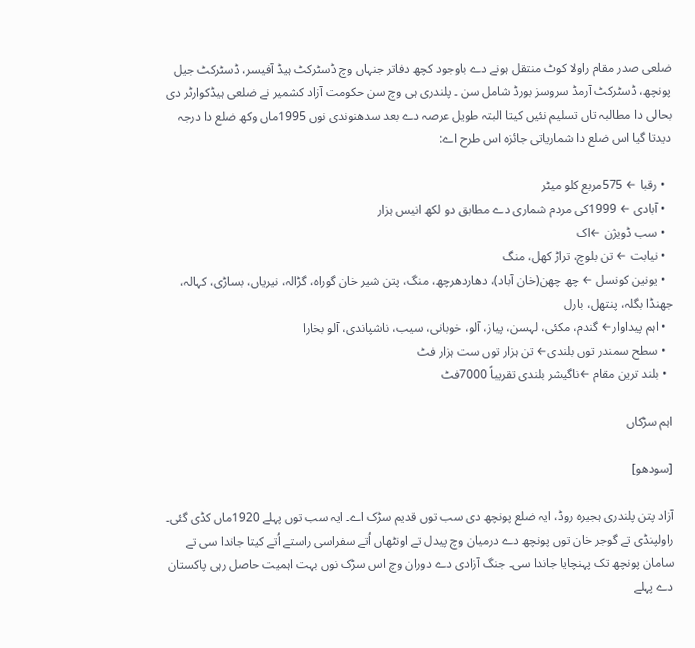ضلعی صدر مقام راولا کوٹ منتقل ہونے دے باوجود کچھ دفاتر جنہاں وچ ڈسٹرکٹ ہیڈ آفیسر، ڈسٹرکٹ جیل پونچھ، ڈسٹرکٹ آرمڈ سروسز بورڈ شامل سن ۔ پلندری ہی وچ سن حکومت آزاد کشمیر نے ضلعی ہیڈکوارٹر دی بحالی دا مطالبہ تاں تسلیم نئيں کيتا البتہ طویل عرصہ دے بعد سدھنوندی نوں 1995ماں وکھ ضلع دا درجہ دیدتا گیا اس ضلع دا شماریاتی جائزہ اس طرح اے:

  • رقبا ← 575مربع کلو میٹر
  • آبادی ← 1999کی مردم شماری دے مطابق دو لکھ انیس ہزار
  • سب ڈویژن ←اک
  • نیابت ← تن بلوچ، تراڑ کھل، منگ
  • یونین کونسل ← چھ چھن(خان آباد)، دھاردھرچھ، منگ، پتن شیر خان گوراہ، گڑالہ، نیریاں، بساڑی، کہالہ، جھنڈا بگلہ، پنتھل، بارل
  • اہم پیداوار← گندم، مکئی، لہسن، پیاز، آلو، خوبانی، سیب، ناشپاندی، آلو بخارا
  • سطح سمندر توں بلندی← تن ہزار توں ست ہزار فٹ
  • بلند ترین مقام ←ناگیشر بلندی تقریباً 7000فٹ

اہم سڑکاں

[سودھو]

آزاد پتن پلندری ہجیرہ روڈ، ایہ ضلع پونچھ دی سب توں قدیم سڑک اے۔ ایہ سب توں پہلے 1920ماں کڈی گئی۔ راولپنڈی تے گوجر خان توں پونچھ دے درمیان وچ پیدل تے اونٹھاں اُتے سفراسی راستے اُتے کيتا جاندا سی تے سامان پونچھ تک پہنچایا جاندا سی۔ جنگ آزادی دے دوران وچ اس سڑک نوں بہت اہمیت حاصل رہی پاکستان دے پہلے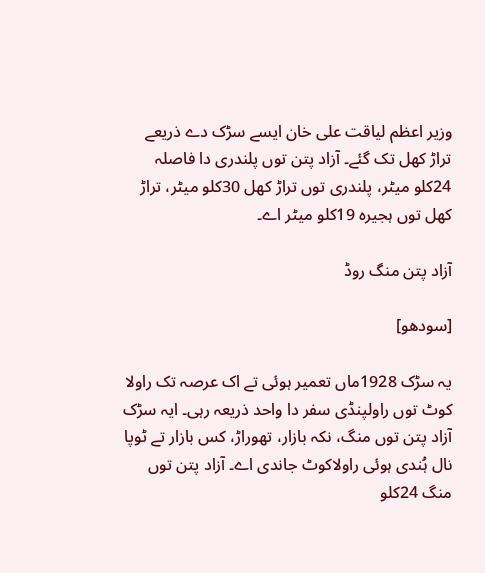وزیر اعظم لیاقت علی خان ايسے سڑک دے ذریعے تراڑ کھل تک گئے۔ آزاد پتن توں پلندری دا فاصلہ 24کلو میٹر، پلندری توں تراڑ کھل 30کلو میٹر، تراڑ کھل توں ہجیرہ 19کلو میٹر اے۔

آزاد پتن منگ روڈ

[سودھو]

یہ سڑک 1928ماں تعمیر ہوئی تے اک عرصہ تک راولا کوٹ توں راولپنڈی سفر دا واحد ذریعہ رہی۔ ایہ سڑک آزاد پتن توں منگ، نکہ بازار، تھوراڑ، کس بازار تے ٹوپا نال ہُندی ہوئی راولاکوٹ جاندی اے۔ آزاد پتن توں منگ 24کلو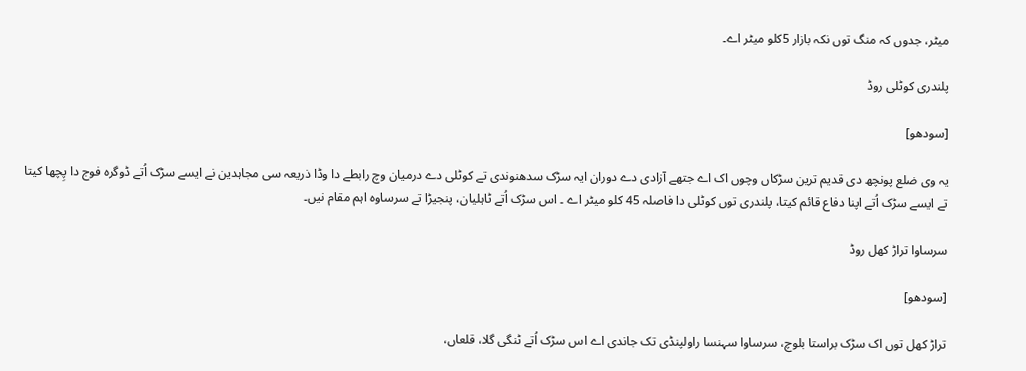میٹر، جدوں کہ منگ توں نکہ بازار 5کلو میٹر اے۔

پلندری کوٹلی روڈ

[سودھو]

یہ وی ضلع پونچھ دی قدیم ترین سڑکاں وچوں اک اے جتھے آزادی دے دوران ایہ سڑک سدھنوندی تے کوٹلی دے درمیان وچ رابطے دا وڈا ذریعہ سی مجاہدین نے ايسے سڑک اُتے ڈوگرہ فوج دا پِچھا کيتا تے ايسے سڑک اُتے اپنا دفاع قائم کيتا، پلندری توں کوٹلی دا فاصلہ 45 کلو میٹر اے ۔ اس سڑک اُتے ٹاہلیان، پنجیڑا تے سرساوہ اہم مقام نيں۔

سرساوا تراڑ کھل روڈ

[سودھو]

تراڑ کھل توں اک سڑک براستا بلوچ، سرساوا سہنسا راولپنڈی تک جاندی اے اس سڑک اُتے ٹنگی گلا، قلعاں،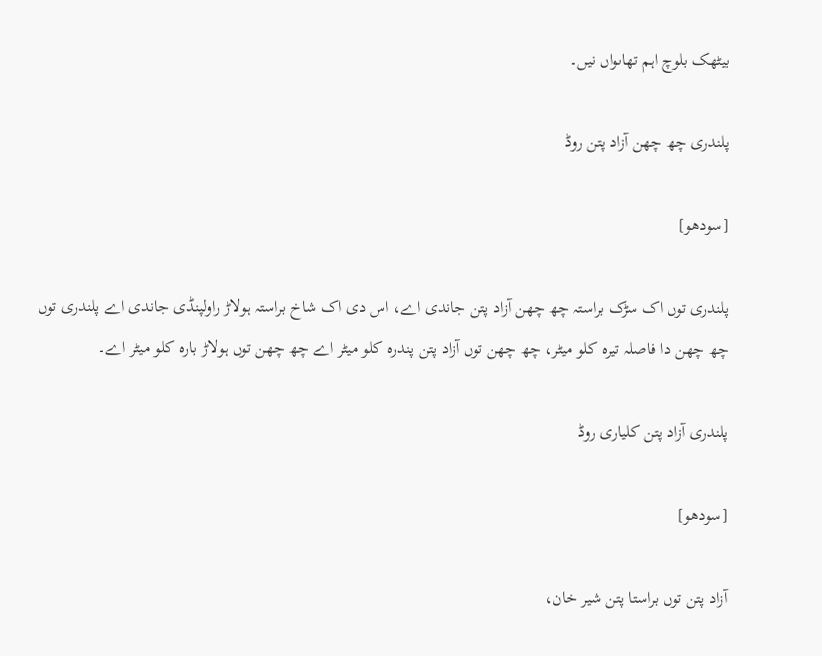بیٹھک بلوچ اہم تھاںواں نيں۔

پلندری چھ چھن آزاد پتن روڈ

[سودھو]

پلندری توں اک سڑک براستہ چھ چھن آزاد پتن جاندی اے، اس دی اک شاخ براستہ ہولاڑ راولپنڈی جاندی اے پلندری توں چھ چھن دا فاصلہ تیرہ کلو میٹر، چھ چھن توں آزاد پتن پندرہ کلو میٹر اے چھ چھن توں ہولاڑ بارہ کلو میٹر اے۔

پلندری آزاد پتن کلیاری روڈ

[سودھو]

آزاد پتن توں براستا پتن شیر خان،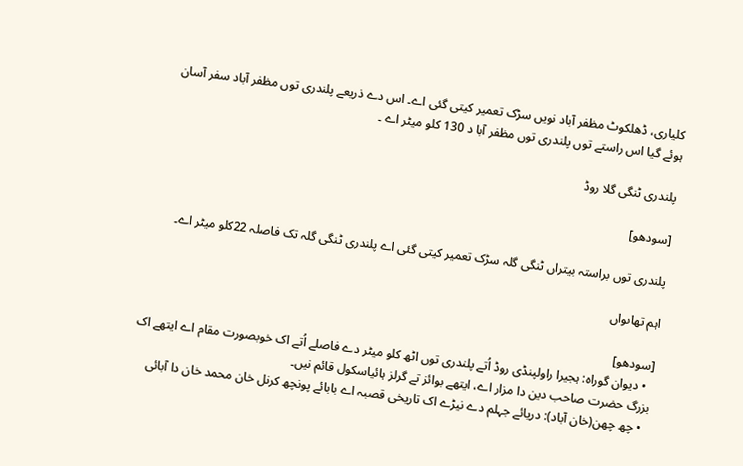کلیاری، ڈھلکوٹ مظفر آباد نويں سڑک تعمیر کيتی گئی اے۔ اس دے ذریعے پلندری توں مظفر آباد سفر آسان ہوئے گیا اس راستے توں پلندری توں مظفر آبا د 130 کلو میٹر اے ۔

پلندری ٹنگی گلا روڈ

[سودھو]

پلندری توں براستہ بیتراں ٹنگی گلہ سڑک تعمیر کيتی گئی اے پلندری ٹنگی گلہ تک فاصلہ 22کلو میٹر اے۔

اہم تھاںواں

[سودھو]
  • دیوان گوراہ: ہجیرا راولپنڈی روڈ اُتے پلندری توں اٹھ کلو میٹر دے فاصلے اُتے اک خوبصورت مقام اے ایتھے اک بزرگ حضرت صاحب دین دا مزار اے، ایتھے بوائز تے گرلز ہائیاسکول قائم نيں۔
  • چھ چھن(خان آباد): دریائے جہلم دے نیڑے اک تاریخی قصبہ اے بابائے پونچھ کرنل خان محمد خان دا آبائی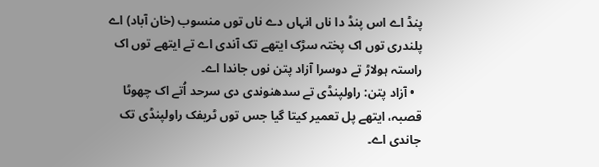پنڈ اے اس پنڈ دا ناں انہاں دے ناں توں منسوب (خان آباد) اے پلندری توں اک پختہ سڑک ایتھے تک آندی اے تے ایتھے توں اک راستہ ہولاڑ تے دوسرا آزاد پتن نوں جاندا اے۔
  • آزاد پتن: راولپنڈی تے سدھنوندی دی سرحد اُتے اک چھوٹا قصبہ، ایتھے پل تعمیر کيتا گیا جس توں ٹریفک راولپنڈی تک جاندی اے۔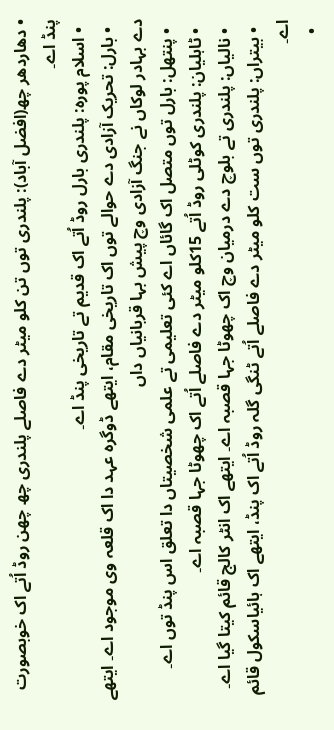• دھاردھر چھ(افضل آباد): پلندری توں تن کلو میٹر دے فاصلے پلندری چھ چھن روڈ اُتے اک خوبصورت پنڈ اے۔
  • اسلام پورہ: پلندری بارل روڈ اُتے اک قدیم تے تاریخی پنڈ اے۔
  • بارل: تحریک آزادی دے حوالے توں اک تاریخی مقام، ایتھے ڈوگرہ عہد دا اک قلعہ وی موجود اے۔ ایتھے دے بہادر لوکاں نے جنگ آزادی وچ پیش بہا قربانیاں داں
  • پنتھل: بارل توں متصل اک گائاں اے کئی تعلیمی تے علمی شخصیتاں دا تعلق اس پنڈ توں اے۔
  • ٹاہلیان: پلندری کوٹلی روڈ اُتے 15کلو میٹر دے فاصلے اُتے اک چھوٹا جہا قصبہ اے۔
  • نالیاں: پلندری تے بلوچ دے درمیان وچ اک چھوٹا جہا قصبہ اے۔ ایتھے اک انٹر کالج قائم کيتا گیا اے۔
  • بیتراں: پلندری توں ست کلو میٹر دے فاصلے اُتے ٹنگی گلہ روڈ اُتے اک پنڈ، ایتھے اک ہائیاسکول قائم اے۔
  •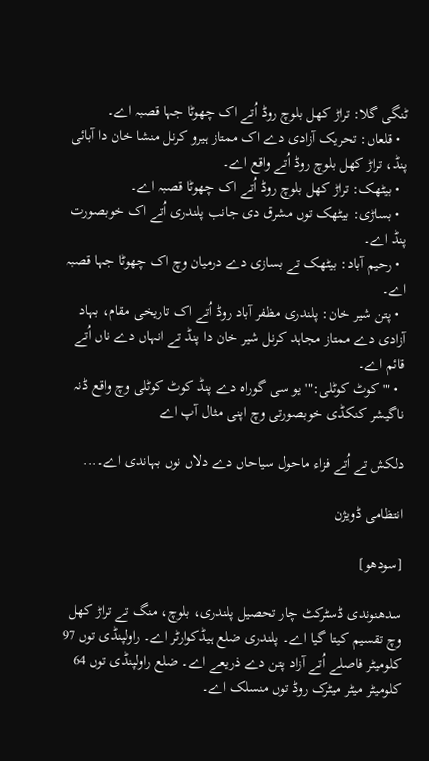ٹنگی گلا: تراڑ کھل بلوچ روڈ اُتے اک چھوٹا جہا قصبہ اے۔
  • قلعاں: تحریک آزادی دے اک ممتاز ہیرو کرنل منشا خان دا آبائی پنڈ، تراڑ کھل بلوچ روڈ اُتے واقع اے۔
  • بیٹھک: تراڑ کھل بلوچ روڈ اُتے اک چھوٹا قصبہ اے۔
  • بساڑی: بیٹھک توں مشرق دی جانب پلندری اُتے اک خوبصورت پنڈ اے۔
  • رحیم آباد: بیٹھک تے بسازی دے درمیان وچ اک چھوٹا جہا قصبہ اے۔
  • پتن شیر خان: پلندری مظفر آباد روڈ اُتے اک تاریخی مقام، بہاد آزادی دے ممتاز مجاہد کرنل شیر خان دا پنڈ تے انہاں دے ناں اُتے قائم اے۔
  • "'کوٹ کوٹلی:"' یو سی گوراہ دے پنڈ کوٹ کوٹلی وچ واقع ڈنہ ناگیشر کنکڈی خوبصورتی وچ اپنی مثال آپ اے

دلکش تے اُتے فزاء ماحول سیاحاں دے دلاں نوں بہاندی اے۔...

انتظامی ڈویژن

[سودھو]

سدھنوندی ڈسٹرکٹ چار تحصیل پلندری، بلوچ، منگ تے تراڑ کھل وچ تقسیم کيتا گیا اے۔ پلندری ضلع ہیڈکوارٹر اے۔ راولپنڈی توں 97 کلومیٹر فاصلے اُتے آزاد پتن دے ذریعے اے۔ ضلع راولپنڈی توں 64 کلومیٹر میٹر میٹرک روڈ توں منسلک اے۔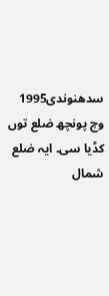سدھنوندی1995 وچ پونچھ ضلع توں کڈیا سی۔ ایہ ضلع شمال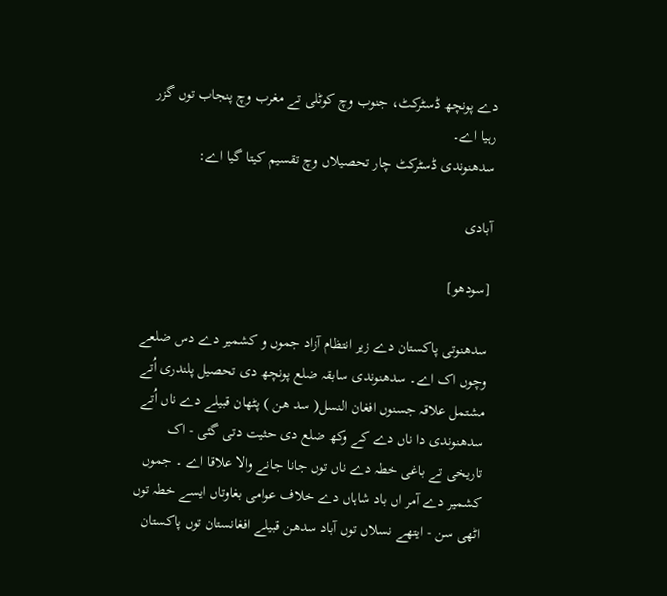دے پونچھ ڈسٹرکٹ، جنوب وچ کوٹلی تے مغرب وچ پنجاب توں گزر رہیا اے۔
سدھنوندی ڈسٹرکٹ چار تحصیلاں وچ تقسیم کيتا گیا اے:

آبادی

[سودھو]

سدھنوتی پاکستان دے زیر انتظام آزاد جموں و کشمیر دے دس ضلعے وچوں اک اے۔ سدھنوندی سابقہ ضلع پونچھ دی تحصیل پلندری اُتے مشتمل علاقہ جسنوں افغان النسل( سد ھن ) پٹھان قبیلے دے ناں اُتے سدھنوندی دا ناں دے کے وکھ ضلع دی حثیت دتی گئی - اک تاریخی تے باغی خطہ دے ناں توں جانا جانے والا علاقا اے ۔ جموں کشمیر دے آمر اں باد شاہاں دے خلاف عوامی بغاوتاں ايسے خطہ توں اٹھی سن - ایتھے نسلاں توں آباد سدھن قبیلے افغانستان توں پاکستان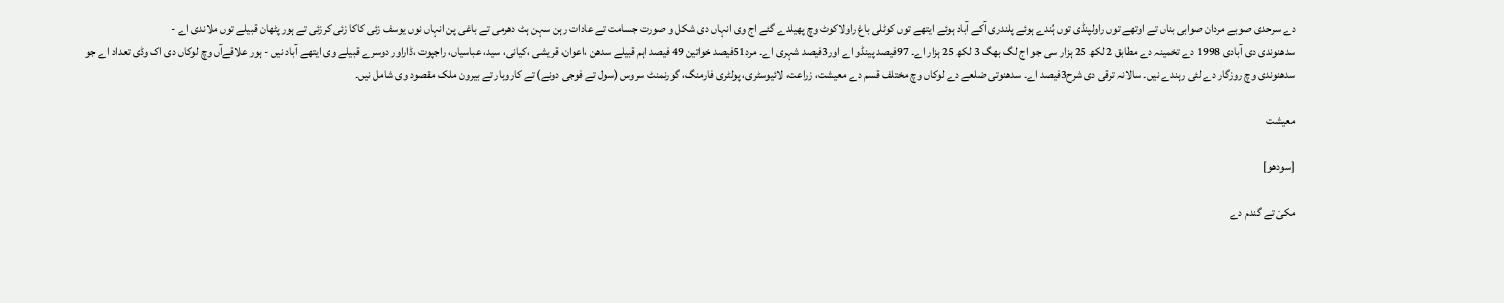دے سرحدی صوبے مردان صوابی بناں تے اوتھے توں راولپنڈی توں ہُندے ہوئے پلندری آکے آباد ہوئے ایتھے توں کوٹلی باغ راولاکوٹ وچ پھیلدے گئے اج وی انہاں دی شکل و صورت جسامت تے عادات رہن سہن ہٹ دھرمی تے باغی پن انہاں نوں یوسف زئی کاکا زئی کرزئی تے ہور پٹھان قبیلے توں ملاندی اے -
سدھنوندی دی آبادی 1998 دے تخمینہ دے مطابق 2 لکھ 25 ہزار سی جو اج لگ بھگ 3 لکھ 25 ہزار اے۔ 97فیصد پینڈو اے اور3فیصد شہری اے۔ مرد51فیصد خواتین 49 فیصد اہم قبیلے سدھن ،اعوان، قریشی ،کیانی، سید، عباسیاں، راجپوت ،ڈاراور دوسرے قبیلے وی ایتھے آباد نيں - ہور علاقےآں وچ لوکاں دی اک وڈی تعداد اے جو سدھنوندی وچ روزگار دے لئی رہندے نيں۔ سالانہ ترقی دی شرح3فیصد اے۔ سدھنوتی ضلعے دے لوکاں وچ مختلف قسم دے معیشت، زراعت، لائیوسٹری، پولٹری فارمنگ، گورنمنٹ سروس (سول تے فوجی دونے) تے کاروبار تے بیرون ملک مقصود وی شامل نيں۔

معیشت

[سودھو]

مکیَ تے گندم دے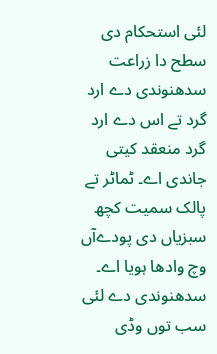لئی استحکام دی سطح دا زراعت سدھنوندی دے ارد گرد تے اس دے ارد گرد منعقد کيتی جاندی اے۔ ٹماٹر تے پالک سمیت کچھ سبزیاں دی پودےآں وچ وادھا ہويا اے۔ سدھنوندی دے لئی سب توں وڈی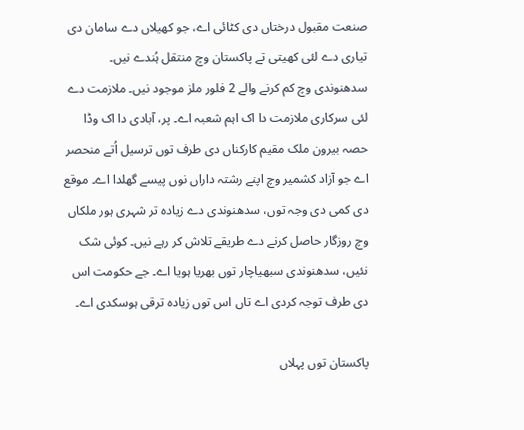صنعت مقبول درختاں دی کٹائی اے، جو کھیلاں دے سامان دی تیاری دے لئی کھیتی تے پاکستان وچ منتقل ہُندے نيں۔ سدھنوندی وچ کم کرنے والے 2 فلور ملز موجود نيں۔ ملازمت دے لئی سرکاری ملازمت دا اک اہم شعبہ اے۔ پر، آبادی دا اک وڈا حصہ بیرون ملک مقیم کارکناں دی طرف توں ترسیل اُتے منحصر اے جو آزاد کشمیر وچ اپنے رشتہ داراں نوں پیسے گھلدا اے۔ موقع دی کمی دی وجہ توں، سدھنوندی دے زیادہ تر شہری ہور ملکاں وچ روزگار حاصل کرنے دے طریقے تلاش کر رہے نيں۔ کوئی شک نئيں، سدھنوندی سبھیاچار توں بھریا ہويا اے۔ جے حکومت اس دی طرف توجہ کردی اے تاں اس توں زیادہ ترقی ہوسکدی اے۔

پاکستان توں پہلاں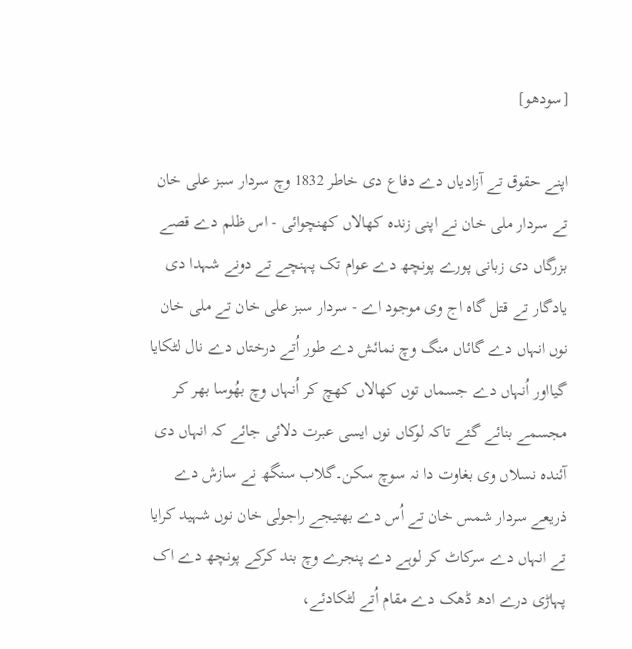[سودھو]

اپنے حقوق تے آزادیاں دے دفاع دی خاطر 1832 وچ سردار سبز علی خان تے سردار ملی خان نے اپنی زندہ کھالاں کھنچوائی - اس ظلم دے قصے بزرگاں دی زبانی پورے پونچھ دے عوام تک پہنچے تے دونے شہدا دی یادگار تے قتل گاہ اج وی موجود اے - سردار سبز علی خان تے ملی خان نوں انہاں دے گائاں منگ وچ نمائش دے طور اُتے درختاں دے نال لٹکایا گیااور اُنہاں دے جسماں توں کھالاں کھچ کر اُنہاں وچ بھُوسا بھر کر مجسمے بنائے گئے تاکہ لوکاں نوں ایسی عبرت دلائی جائے کہ انہاں دی آئندہ نسلاں وی بغاوت دا نہ سوچ سکن۔گلاب سنگھ نے سازش دے ذریعے سردار شمس خان تے اُس دے بھتیجے راجولی خان نوں شہید کرایا تے انہاں دے سرکاٹ کر لوہے دے پنجرے وچ بند کرکے پونچھ دے اک پہاڑی درے ادھ ڈھک دے مقام اُتے لٹکادئے،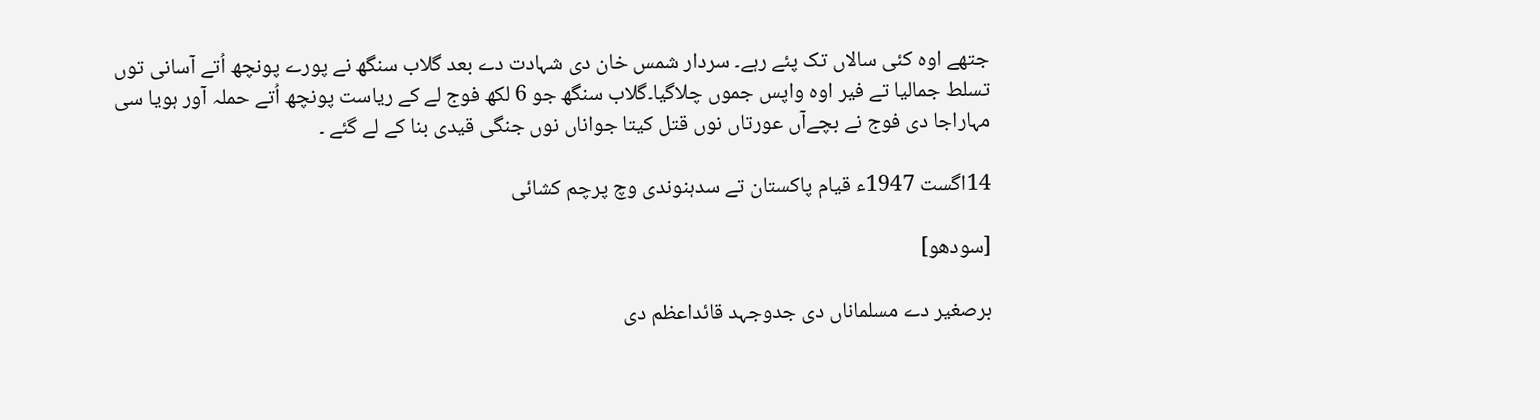جتھے اوہ کئی سالاں تک پئے رہے۔ سردار شمس خان دی شہادت دے بعد گلاب سنگھ نے پورے پونچھ اُتے آسانی توں تسلط جمالیا تے فیر اوہ واپس جموں چلاگیا۔گلاب سنگھ جو 6 لکھ فوج لے کے ریاست پونچھ اُتے حملہ آور ہويا سی مہاراجا دی فوج نے بچےآں عورتاں نوں قتل کيتا جواناں نوں جنگی قیدی بنا کے لے گئے ۔

14اگست 1947ء قیام پاکستان تے سدہنوندی وچ پرچم کشائی

[سودھو]

برصغیر دے مسلماناں دی جدوجہد قائداعظم دی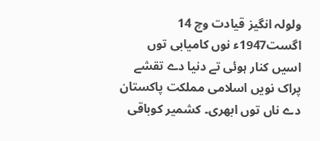ولولہ انگیز قیادت وچ 14 اگست1947ء نوں کامیابی توں اسيں کنار ہوئی تے دنیا دے تقشے پراک نويں اسلامی مملکت پاکستان دے ناں توں ابھری۔ کشمیر کوباقی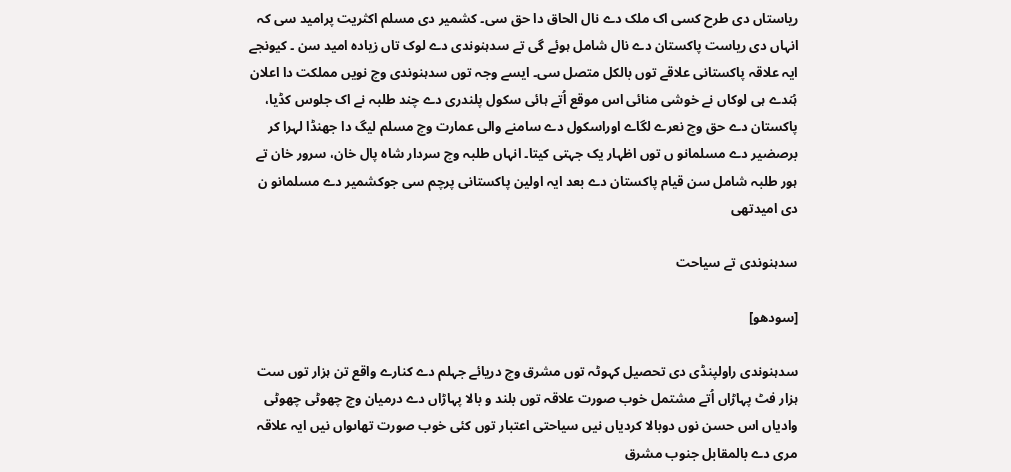ریاستاں دی طرح کسی اک ملک دے نال الحاق دا حق سی۔ کشمیر دی مسلم اکثریت پرامید سی کہ انہاں دی ریاست پاکستان دے نال شامل ہوئے گی تے سدہنوندی دے لوک تاں زیادہ امید سن ۔ کیونجے ایہ علاقہ پاکستانی علاقے توں بالکل متصل سی۔ ايسے وجہ توں سدہنوندی وچ نويں مملکت دا اعلان ہُندے ہی لوکاں نے خوشی منائی اس موقع اُتے ہائی سکول پلندری دے چند طلبہ نے اک جلوس کڈیا، پاکستان دے حق وچ نعرے لگاے اوراسکول دے سامنے والی عمارت وچ مسلم لیگ دا جھنڈا لہرا کر برصضیر دے مسلمانو ں توں اظہار یک جہتی کيتا۔ انہاں طلبہ وچ سردار شاہ پال خان، سرور خان تے ہور طلبہ شامل سن قیام پاکستان دے بعد ایہ اولین پاکستانی پرچم سی جوکشمیر دے مسلمانو ن دی امیدتھی

سدہنوندی تے سیاحت

[سودھو]

سدہنوندی راولپنڈی دی تحصیل کہوٹہ توں مشرق وچ دریائے جہلم دے کنارے واقع تن ہزار توں ست ہزار فٹ پہاڑاں اُتے مشتمل خوب صورت علاقہ توں بلند و بالا پہاڑاں دے درمیان وچ چھوٹی چھوٹی وادیاں اس حسن نوں دوبالا کردیاں نيں سیاحتی اعتبار توں کئی خوب صورت تھاںواں نيں ایہ علاقہ مری دے بالمقابل جنوب مشرق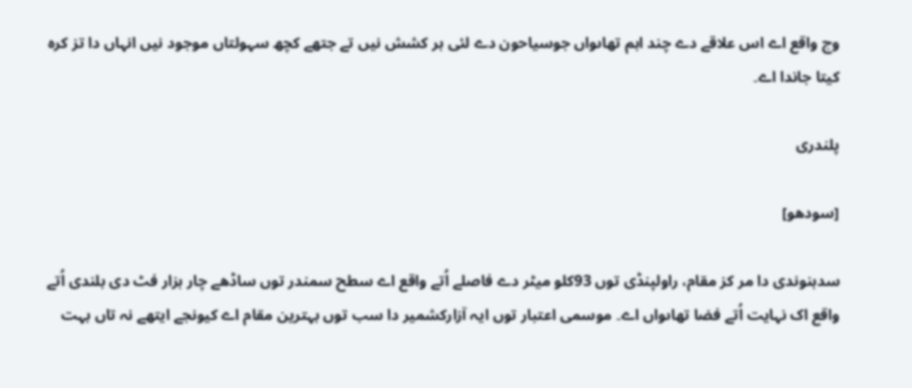وچ واقع اے اس علاقے دے چند اہم تھاںواں جوسیاحون دے لئی ہر کشش نيں تے جتھے کچھ سہولتاں موجود نيں انہاں دا تز کرہ کيتا جاندا اے۔

پلندری

[سودھو]

سدہنوندی دا مر کز مقام، راولپنڈی توں 93کلو میٹر دے فاصلے اُتے واقع اے سطح سمندر توں ساڈھے چار ہزار فٹ دی بلندی اُتے واقع اک نہایت اُتے فضا تھاںواں اے۔ موسمی اعتبار توں ایہ آزارکشمیر دا سب توں بہترین مقام اے کیونجے ایتھے نہ تاں بہت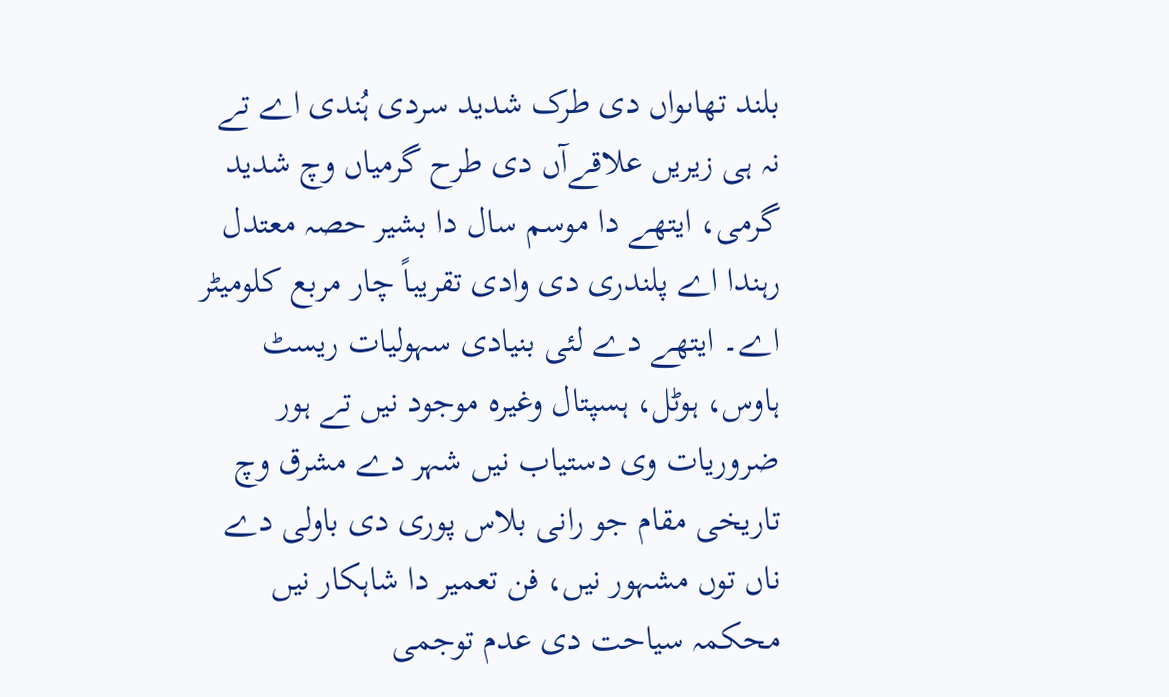بلند تھاںواں دی طرک شدید سردی ہُندی اے تے نہ ہی زیريں علاقےآں دی طرح گرمیاں وچ شدید گرمی، ایتھے دا موسم سال دا بشیر حصہ معتدل رہندا اے پلندری دی وادی تقریباً چار مربع کلومیٹر اے۔ ایتھے دے لئی بنیادی سہولیات ریسٹ ہاوس، ہوٹل، ہسپتال وغیرہ موجود نيں تے ہور ضروریات وی دستیاب نيں شہر دے مشرق وچ تاریخی مقام جو رانی بلاس پوری دی باولی دے ناں توں مشہور نيں، فن تعمیر دا شاہکار نيں محکمہ سیاحت دی عدم توجمی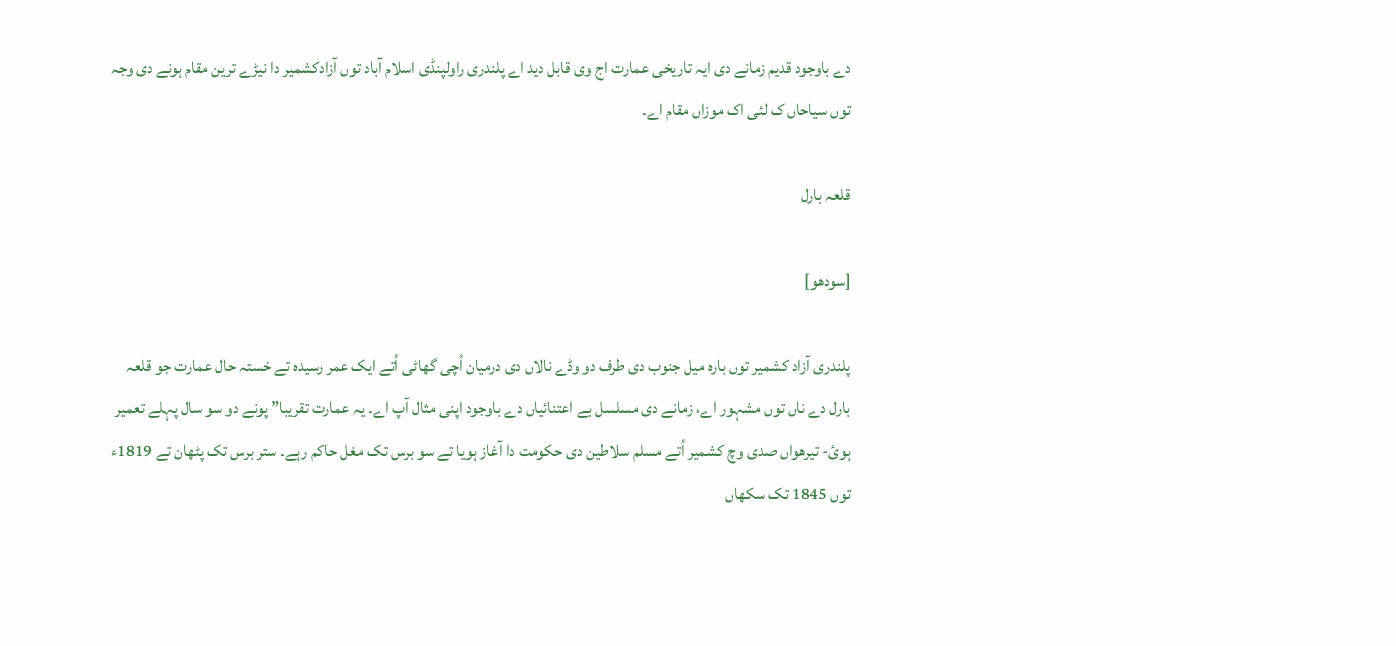دے باوجود قدیم زمانے دی ایہ تاریخی عمارت اج وی قابل دید اے پلندری راولپنڈی اسلام آباد توں آزادکشمیر دا نیڑے ترین مقام ہونے دی وجہ توں سیاحاں ک لئی اک موزاں مقام اے۔

قلعہ بارل

[سودھو]

پلندری آزاد کشمير توں بارہ ميل جنوب دی طرف دو وڈے نالاں دی درميان اُچی گھاٹی اُتے ايک عمر رسيدہ تے خستہ حال عمارت جو قلعہ بارل دے ناں توں مشہور اے، زمانے دی مسلسل بے اعتنائياں دے باوجود اپنی مثال آپ اے۔ يہ عمارت تقريبا” پونے دو سو سال پہلے تعمیر ہوئ- تیرھواں صدی وچ کشمير اُتے مسلم سلاطين دی حکومت دا آغاز ہويا تے سو برس تک مغل حاکم رہے۔ ستر برس تک پٹھان تے 1819ء توں 1845 تک سکھاں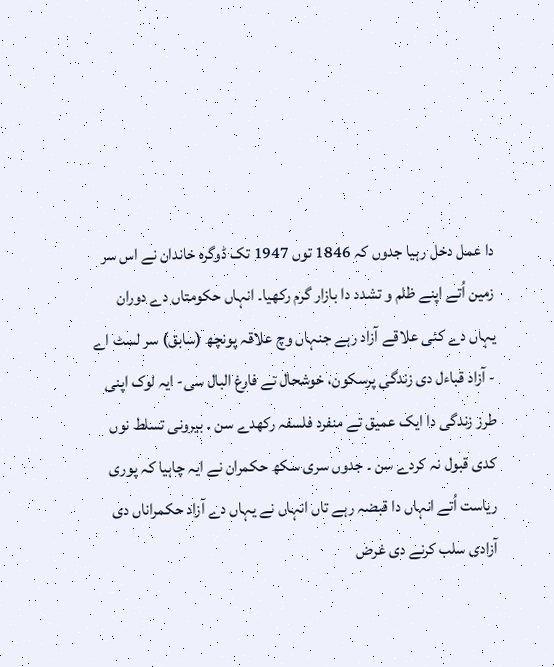دا عمل دخل رہیا جدوں کہ 1846 توں 1947 تک ڈوگرہ خاندان نے اس سر زمين اُتے اپنے ظلم و تشدد دا بازار گرم رکھیا۔ انہاں حکومتاں دے دوران يہاں دے کئی علاقے آزاد رہے جنہاں وچ علاقہ پونچھ (سابق) سر لسٹ اے - آزاد قباءل دی زندگی پرسکون، خوشحال تے فارغ البال سی- ایہ لوک اپنی طرز زندگی دا ايک عميق تے منفرد فلسفہ رکھدے سن ۔ بيرونی تسلط نوں کدی قبول نہ کردے سن ۔ جدوں سری سکھ حکمران نے ایہ چاہیا کہ پوری رياست اُتے انہاں دا قبضہ رہے تاں انہاں نے يہاں دے آزاد حکمراناں دی آزادی سلب کرنے دی غرض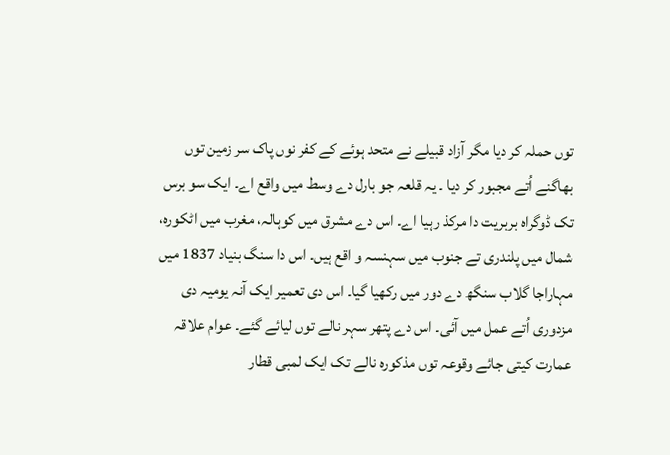توں حملہ کر ديا مگر آزاد قبیلے نے متحد ہوئے کے کفر نوں پاک سر زمين توں بھاگنے اُتے مجبور کر ديا ۔ يہ قلعہ جو بارل دے وسط ميں واقع اے۔ ايک سو برس تک ڈوگراہ بربريت دا مرکذ رہیا اے۔ اس دے مشرق ميں کوہالہ، مغرب ميں اٹکورہ، شمال ميں پلندری تے جنوب ميں سہنسہ و اقع ہيں۔ اس دا سنگ بنياد 1837 ميں مہاراجا گلاب سنگھ دے دور ميں رکھیا گيا۔ اس دی تعمير ايک آنہ يوميہ دی مزدوری اُتے عمل ميں آئی۔ اس دے پتھر سہر نالے توں لیائے گئے۔ عوام علاقہ عمارت کيتی جائے وقوعہ توں مذکورہ نالے تک ايک لمبی قطار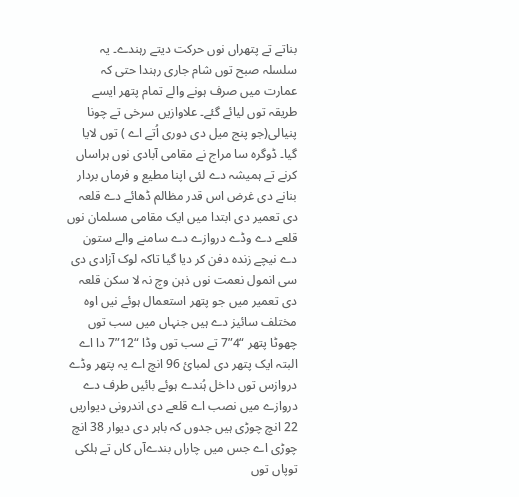بناتے تے پتھراں نوں حرکت ديتے رہندے۔ يہ سلسلہ صبح توں شام جاری رہندا حتی کہ عمارت ميں صرف ہونے والے تمام پتھر ايسے طریقہ توں لیائے گئے۔ علاوازيں سرخی تے چونا پنيالی(جو پنج میل دی دوری اُتے اے ) توں لايا گيا۔ ڈوگرہ سا مراج نے مقامی آبادی نوں ہراساں کرنے تے ہميشہ دے لئی اپنا مطيع و فرماں بردار بنانے دی غرض اس قدر مظالم ڈھائے دے قلعہ دی تعمير دی ابتدا ميں ايک مقامی مسلمان نوں قلعے دے وڈے دروازے دے سامنے والے ستون دے نيچے زندہ دفن کر ديا گيا تاکہ لوک آزادی دی سی انمول نعمت نوں ذہن وچ نہ لا سکن قلعہ دی تعمير ميں جو پتھر استعمال ہوئے نيں اوہ مختلف سائيز دے ہيں جنہاں ميں سب توں چھوٹا پتھر “4”7 تے سب توں وڈا “12”7 دا اے البتہ ايک پتھر دی لمبائ 96 انچ اے يہ پتھر وڈے دروازس توں داخل ہُندے ہوئے بائيں طرف دے دروازے ميں نصب اے قلعے دی اندرونی ديواريں 22 انچ چوڑی ہيں جدوں کہ باہر دی ديوار 38 انچ چوڑی اے جس ميں چاراں بندےآں کاں تے ہلکی توپاں توں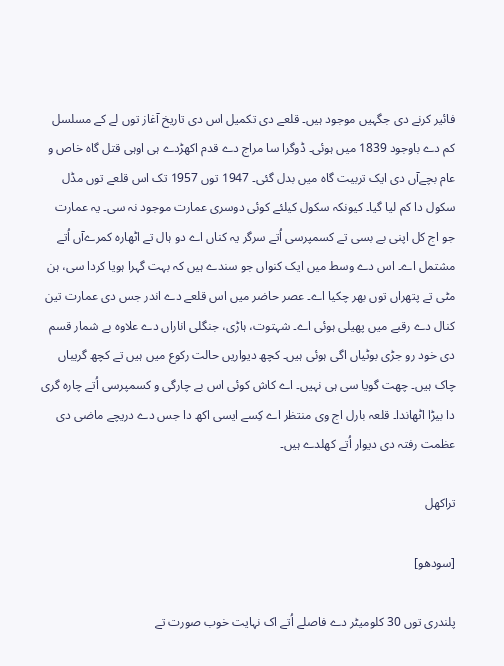فائير کرنے دی جگہيں موجود ہيں۔ قلعے دی تکميل اس دی تاريخ آغاز توں لے کے مسلسل کم دے باوجود 1839 ميں ہوئی۔ ڈوگرا سا مراج دے قدم اکھڑدے ہی اوہی قتل گاہ خاص و عام بچےآں دی ايک تربيت گاہ ميں بدل گئی۔ 1947 توں 1957 تک اس قلعے توں مڈل سکول دا کم ليا گيا۔ کيونکہ سکول کيلئے کوئی دوسری عمارت موجود نہ سی۔ يہ عمارت جو اج کل اپنی بے بسی تے کسمپرسی اُتے سرگر يہ کناں اے دو ہال تے اٹھارہ کمرےآں اُتے مشتمل اے۔ اس دے وسط ميں ايک کنواں جو سندے ہيں کہ بہت گہرا ہويا کردا سی، ہن مٹی تے پتھراں توں بھر چکيا اے۔ عصر حاضر ميں اس قلعے دے اندر جس دی عمارت تين کنال دے رقبے ميں پھيلی ہوئی اے۔ شہتوت، ہاڑی، جنگلی اناراں دے علاوہ بے شمار قسم دی خود رو جڑی بوٹياں اگی ہوئی ہيں۔ کچھ ديواريں حالت رکوع ميں ہيں تے کچھ گريباں چاک ہيں۔ چھت گويا سی ہی نہيں۔ اے کاش کوئی اس بے چارگی و کسمپرسی اُتے چارہ گری دا بيڑا اٹھاندا۔ قلعہ بارل اج وی منتظر اے کِسے ايسی اکھ دا جس دے دريچے ماضی دی عظمت رفتہ دی ديوار اُتے کھلدے ہيں۔

تراکھل

[سودھو]

پلندری توں 30 کلومیٹر دے فاصلے اُتے اک نہایت خوب صورت تے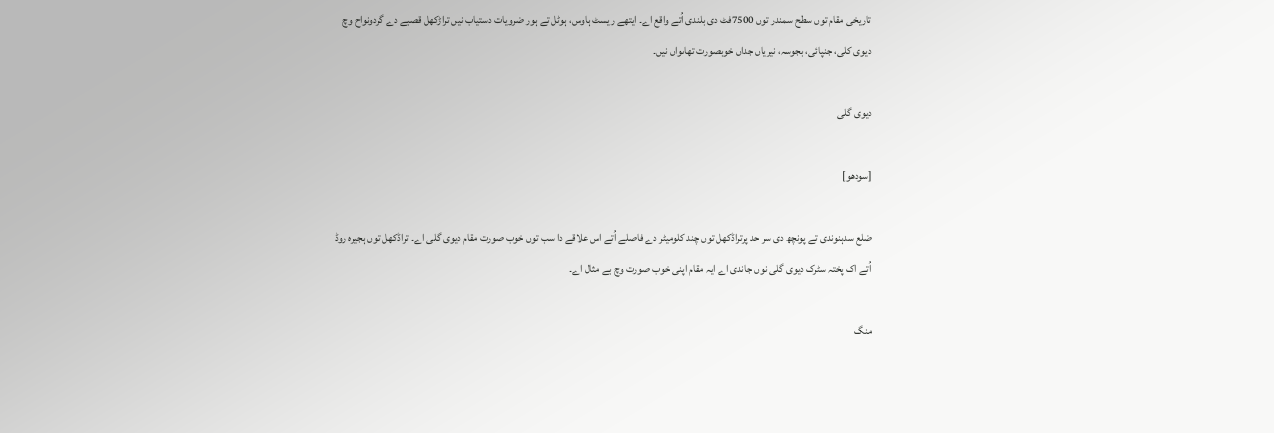تاریخی مقام توں سطح سمندر توں 7500فٹ دی بلندی اُتے واقع اے۔ ایتھے ریسٹ ہاوس، ہوٹل تے ہور ضرویات دستیاب نيں تراڑکھل قصبے دے گردونواح وچ دیوی کلی، جنپائی، بجوسہ، نیریاں جداں خوبصورت تھاںواں نيں۔

دیوی گلی

[سودھو]

ضلع سدہنوندی تے پونچھ دی سر حد پرتراڈکھل توں چند کلومیٹر دے فاصلے اُتے اس علاقے دا سب توں خوب صورت مقام دیوی گلی اے۔ تراڈکھل توں ہجیرہ روڈ اُتے اک پختہ سٹرک دیوی گلی نوں جاندی اے ایہ مقام اپنی خوب صورت وچ بے مثال اے۔

منگ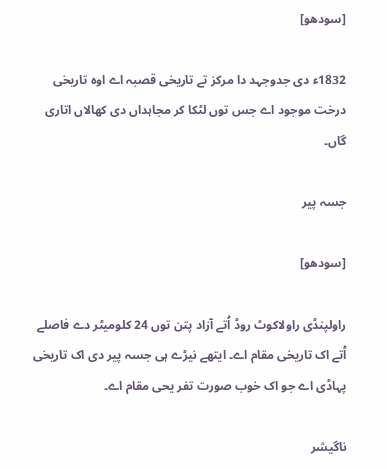[سودھو]

1832ء دی جدوجہد دا مرکز تے تاریخی قصبہ اے اوہ تاریخی درخت موجود اے جس توں لٹکا کر مجاہداں دی کھالاں اتاری گاں۔

جسہ پیر

[سودھو]

راولپنڈی راولاکوٹ روڈ اُتے آزاد پتن توں 24 کلومیٹر دے فاصلے اُتے اک تاریخی مقام اے۔ ایتھے نیڑے ہی جسہ پیر دی اک تاریخی پہاڈی اے جو اک خوب صورت تفر یحی مقام اے۔

ناگیشر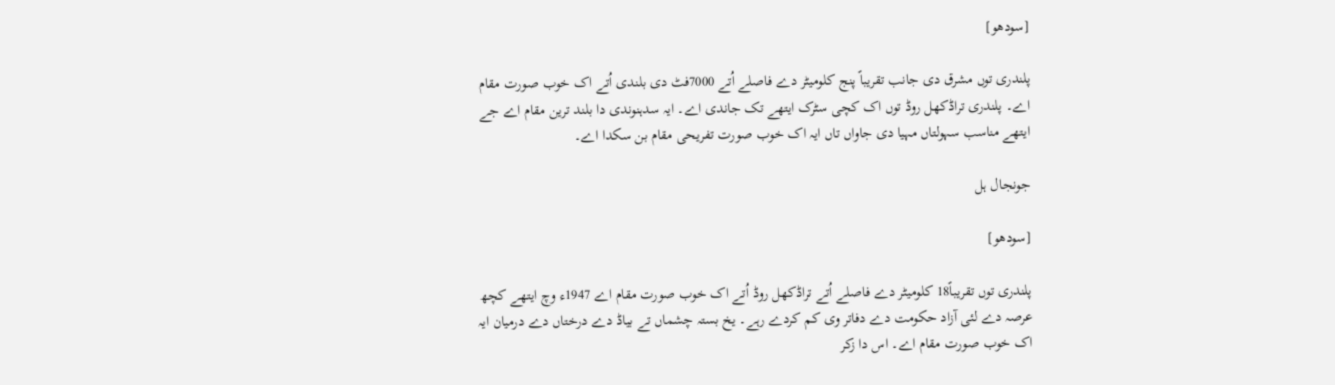[سودھو]

پلندری توں مشرق دی جانب تقریباً پنج کلومیٹر دے فاصلے اُتے 7000فٹ دی بلندی اُتے اک خوب صورت مقام اے۔ پلندری تراڈکھل روڈ توں اک کچی سٹرک ایتھے تک جاندی اے۔ ایہ سدہنوندی دا بلند ترین مقام اے جے ایتھے مناسب سہولتاں مہیا دی جاواں تاں ایہ اک خوب صورت تفریحی مقام بن سکدا اے۔

جونجال ہل

[سودھو]

پلندری توں تقریباً18 کلومیٹر دے فاصلے اُتے تراڈکھل روڈ اُتے اک خوب صورت مقام اے 1947ء وچ ایتھے کچھ عرصہ دے لئی آزاد حکومت دے دفاتر وی کم کردے رہے۔ یخ بستہ چشماں تے بیاڈ دے درختاں دے درمیان ایہ اک خوب صورت مقام اے۔ اس دا زکر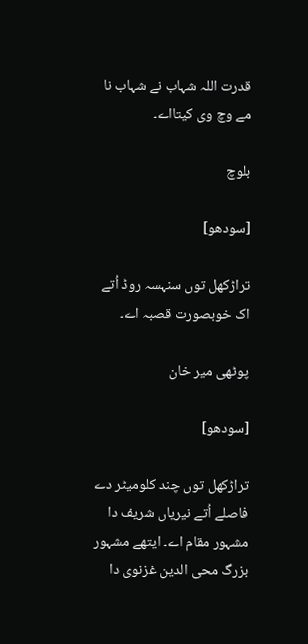قدرت اللہ شہاب نے شہاب نا مے وچ وی کيتااے۔

بلوچ

[سودھو]

تراڑکھل توں سنہسہ روڈ اُتے اک خوبصورت قصبہ اے۔

پوٹھی میر خان

[سودھو]

تراڑکھل توں چند کلومیٹر دے فاصلے اُتے نیریاں شریف دا مشہور مقام اے۔ ایتھے مشہور بزرگ محی الدین غزنوی دا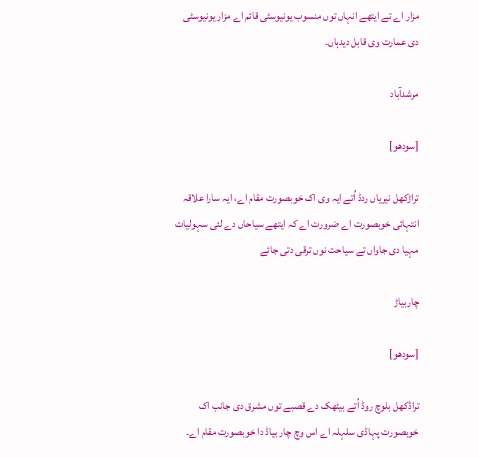مزار اے تے ایتھے انہاں توں منسوب یونیوسٹی قائم اے مزار یونیوسٹی دی عمارت وی قابل دیدہاں۔

مرشدآباد

[سودھو]

تراڑکھل نیریاں ردڈ اُتے ایہ وی اک خوبصورت مقام اے، ایہ سارا علاقہ انتہائی خوبصورت اے ضرورت اے کہ ایتھے سیاحاں دے لئی سہولیات مہیا دی جاواں تے سیاحت نوں ترقی دتی جائے

چاربیاڑ

[سودھو]

تراڈکھل بلوچ روڈ اُتے بیٹھک دے قصبے توں مشرق دی جانب اک خوبصورت پہاڈی سلہلہ اے اس وچ چار بیاڈ دا خوبصورت مقام اے۔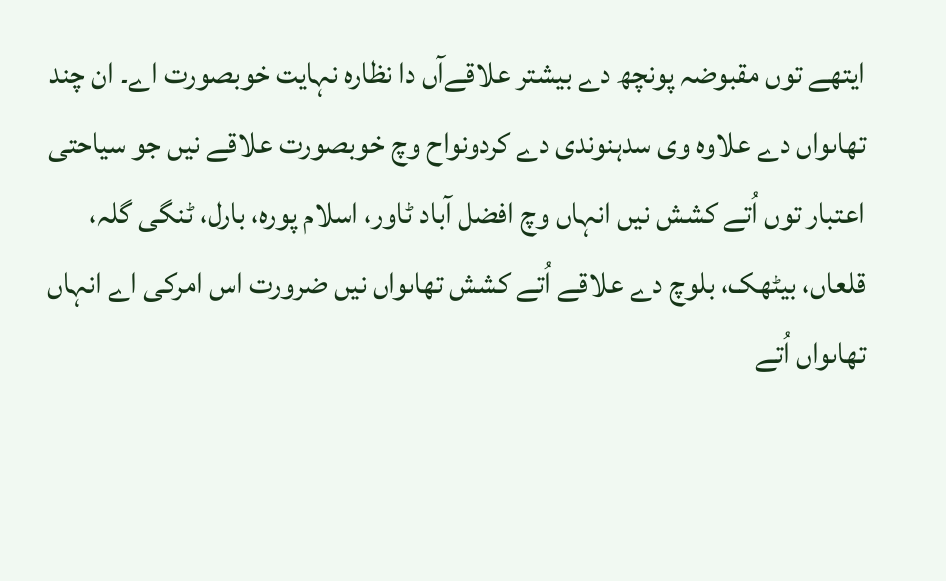ایتھے توں مقبوضہ پونچھ دے بیشتر علاقےآں دا نظارہ نہایت خوبصورت اے۔ ان چند تھاںواں دے علاوہ وی سدہنوندی دے کردونواح وچ خوبصورت علاقے نيں جو سیاحتی اعتبار توں اُتے کشش نيں انہاں وچ افضل آباد ٹاور، اسلام پورہ، بارل، ٹنگی گلہ، قلعاں، بیٹھک، بلوچ دے علاقے اُتے کشش تھاںواں نيں ضرورت اس امرکی اے انہاں تھاںواں اُتے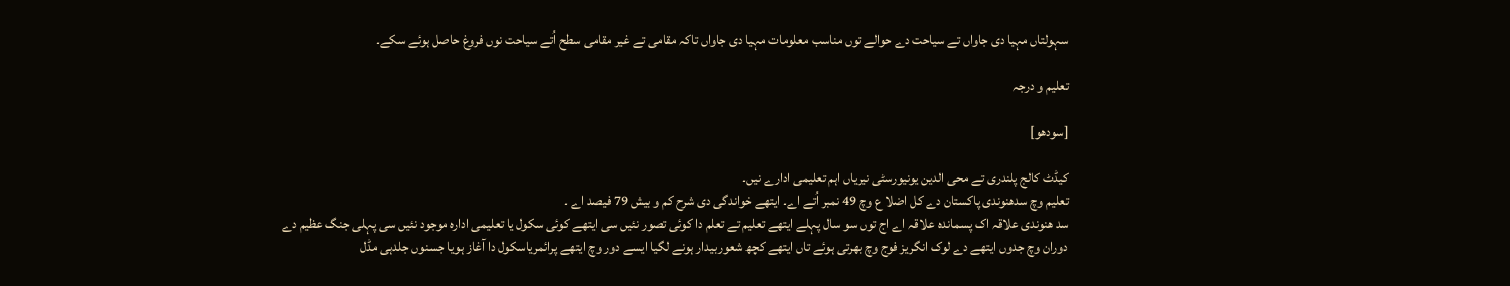سہولتاں مہیا دی جاواں تے سیاحت دے حوالے توں مناسب معلومات مہیا دی جاواں تاکہ مقامی تے غیر مقامی سطح اُتے سیاحت نوں فروغ حاصل ہوئے سکے۔

تعلیم و درجہ

[سودھو]

کیڈٹ کالج پلندری تے محی الدین یونیورسٹی نیریاں اہم تعلیمی ادارے نيں۔
تعلیم وچ سدھنوندی پاکستان دے کل اضلا ع وچ 49 نمبر اُتے اے۔ ایتھے خواندگی دی شرح کم و بیش 79 فیصد اے ۔
سد ھنوندی علاقہ اک پسماندہ علاقہ اے اج توں سو سال پہلے ایتھے تعلیم تے تعلم دا کوئی تصور نئيں سی ایتھے کوئی سکول یا تعلیمی ادارہ موجود نئيں سی پہلی جنگ عظیم دے دوران وچ جدوں ایتھے دے لوک انگریز فوج وچ بھرتی ہوئے تاں ایتھے کچھ شعوربیدار ہونے لگیا ايسے دور وچ ایتھے پرائمریاسکول دا آغاز ہويا جسنوں جلدہی مڈل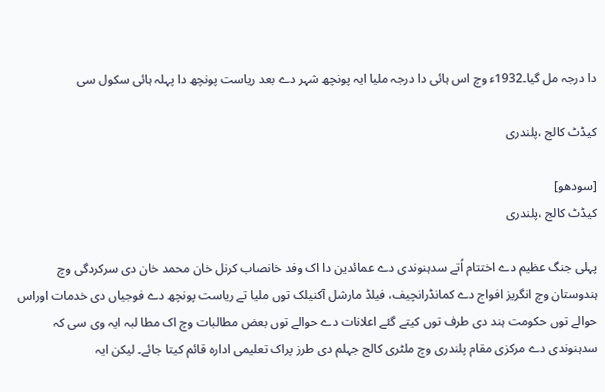دا درجہ مل گیا۔1932ء وچ اس ہائی دا درجہ ملیا ایہ پونچھ شہر دے بعد ریاست پونچھ دا پہلہ ہائی سکول سی

کیڈٹ کالج ،پلندری

[سودھو]
کیڈٹ کالج ،پلندری

پہلی جنگ عظیم دے اختتام اُتے سدہنوندی دے عمائدین دا اک وفد خانصاب کرنل خان محمد خان دی سرکردگی وچ ہندوستان وچ انگریز افواج دے کمانڈرانچیف، فیلڈ مارشل آکنیلک توں ملیا تے ریاست پونچھ دے فوجیاں دی خدمات اوراس حوالے توں حکومت ہند دی طرف توں کیتے گئے اعلانات دے حوالے توں بعض مطالبات وچ اک مطا لبہ ایہ وی سی کہ سدہنوندی دے مرکزی مقام پلندری وچ ملٹری کالج جہلم دی طرز پراک تعلیمی ادارہ قائم کيتا جائے۔ لیکن ایہ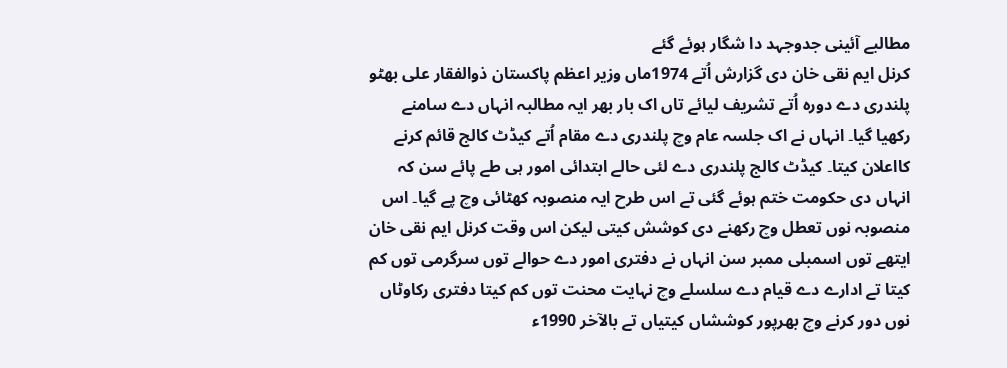مطالبے آئینی جدوجہد دا شگار ہوئے گئے
کرنل ایم نقی خان دی گزارش اُتے 1974ماں وزیر اعظم پاکستان ذوالفقار علی بھٹو پلندری دے دورہ اُتے تشریف لیائے تاں اک بار بھر ایہ مطالبہ انہاں دے سامنے رکھیا گیا۔ انہاں نے اک جلسہ عام وچ پلندری دے مقام اُتے کیڈٹ کالج قائم کرنے کااعلان کيتا۔ کیڈٹ کالج پلندری دے لئی حالے ابتدائی امور ہی طے پائے سن کہ انہاں دی حکومت ختم ہوئے گئی تے اس طرح ایہ منصوبہ کھٹائی وچ پے گیا۔ اس منصوبہ نوں تعطل وچ رکھنے دی کوشش کيتی لیکن اس وقت کرنل ایم نقی خان ایتھے توں اسمبلی ممبر سن انہاں نے دفتری امور دے حوالے توں سرگرمی توں کم کيتا تے ادارے دے قیام دے سلسلے وچ نہایت محنت توں کم کيتا دفتری رکاوٹاں نوں دور کرنے وچ بھرپور کوششاں کيتياں تے بالآخر 1990ء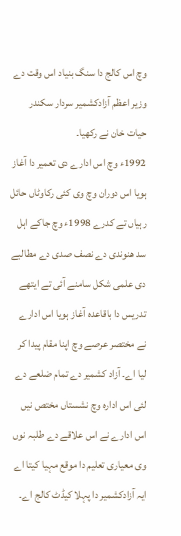وچ اس کالج دا سنگ بنیاد اس وقت دے وزیر اعظم آزادکشمیر سردار سکندر حیات خان نے رکھیا۔
1992ء وچ اس ادارے دی تعمیر دا آغاز ہويا اس دوران وچ وی کئی رکاوٹاں حائل رہیاں تے کدرے 1998ء وچ جاکے اہل سد ھنوندی دے نصف صدی دے مطالبے دی علمی شکل سامنے آئی تے ایتھے تدریس دا باقاعدہ آغاز ہويا اس ادارے نے مختصر عرصے وچ اپنا مقام پیدا کر ليا اے۔ آزاد کشمیر دے تمام ضلعے دے لئی اس ادارہ وچ نشستاں مختص نيں اس ادارے نے اس علاقے دے طلبہ نوں وی معیاری تعلیم دا موقع مہیا کيتا اے ایہ آزادکشمیر دا پہلا کیڈٹ کالج اے۔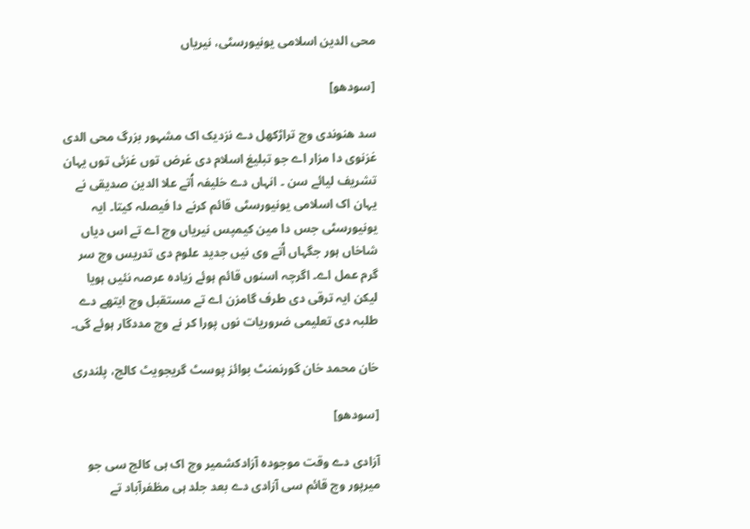محی الدین اسلامی یونیورسٹی، نیریاں

[سودھو]

سد ھنوندی وچ تراڑکھل دے نزدیک اک مشہور بزرگ محی الدی غزنوی دا مزار اے جو تبلیغ اسلام دی غرض توں غزئی توں یہان تشریف لیائے سن ۔ انہاں دے خلیفہ اُتے علا الدین صدیقی نے یہان اک اسلامی یونیورسٹی قائم کرنے دا فیصلہ کيتا۔ ایہ یونیورسٹی جس دا مین کیمپس نیریاں وچ اے تے اس دیاں شاخاں ہور جگہاں اُتے وی نيں جدید علوم دی تدریس وچ سر گرم عمل اے۔ اگرچہ اسنوں قائم ہوئے زیادہ عرصہ نئيں ہويا لیکن ایہ ترقی دی طرف گامزن اے تے مستقبل وچ ایتھے دے طلبہ دی تعلیمی ضروریات نوں پورا کر نے وچ مددگار ہوئے گی۔

خان محمد خان گورنمنٹ بوائز پوسٹ گریجویٹ کالج، پلندری

[سودھو]

آزادی دے وقت موجودہ آزادکشمیر وچ اک ہی کالج سی جو میرپور وچ قائم سی آزادی دے بعد جلد ہی مظفرآباد تے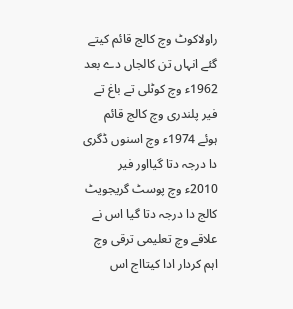راولاکوٹ وچ کالج قائم کیتے گئے انہاں تن کالجاں دے بعد 1962ء وچ کوٹلی تے باغ تے فیر پلندری وچ کالج قائم ہوئے 1974ء وچ اسنوں ڈگری دا درجہ دتا گیااور فیر 2010ء وچ پوسٹ گریجویٹ کالج دا درجہ دتا گیا اس نے علاقے وچ تعلیمی ترقی وچ اہم کردار ادا کيتااج اس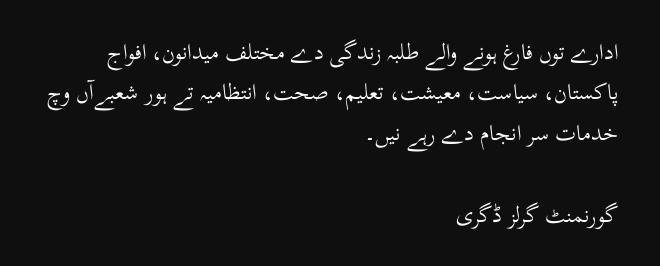ادارے توں فارغ ہونے والے طلبہ زندگی دے مختلف میدانون، افواج پاکستان، سیاست، معیشت، تعلیم، صحت، انتظامیہ تے ہور شعبےآں وچ خدمات سر انجام دے رہے نيں۔

گورنمنٹ گرلز ڈگری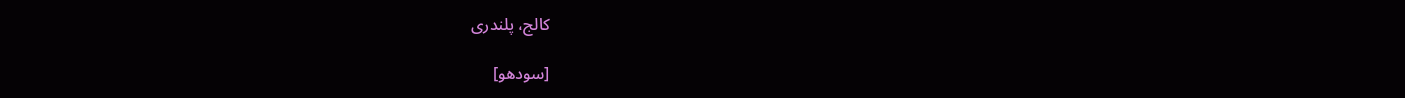کالج، پلندری

[سودھو]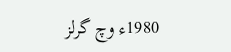1980ء وچ گرلز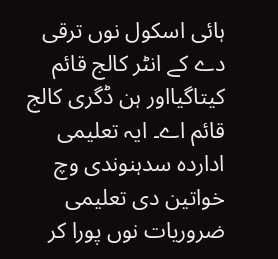ہائی اسکول نوں ترقی دے کے انٹر کالج قائم کيتاگیااور ہن ڈگری کالج قائم اے۔ ایہ تعلیمی اداردہ سدہنوندی وچ خواتین دی تعلیمی ضروریات نوں پورا کر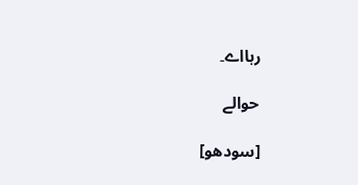رہااے۔

حوالے

[سودھو]